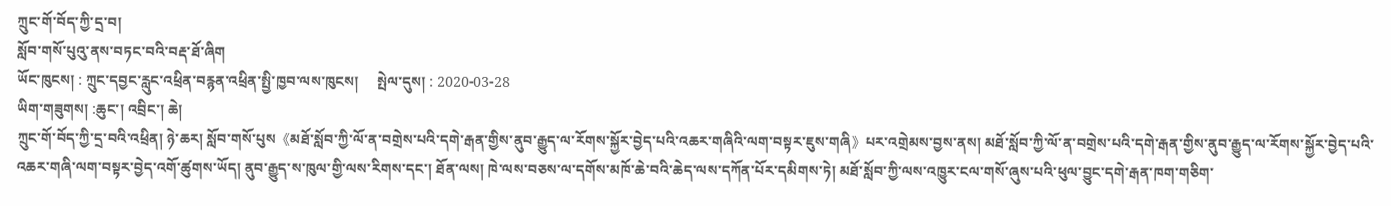ཀྲུང་གོ་བོད་ཀྱི་དྲ་བ།
སློབ་གསོ་པུའུ་ནས་བཏང་བའི་བརྡ་ཐོ་ཞིག
ཡོང་ཁུངས། : ཀྲུང་དབྱང་རླུང་འཕྲིན་བརྙན་འཕྲིན་སྤྱི་ཁྱབ་ལས་ཁུངས།     སྤེལ་དུས། : 2020-03-28
ཡིག་གཟུགས། :ཆུང་། འབྲིང་། ཆེ།
ཀྲུང་གོ་བོད་ཀྱི་དྲ་བའི་འཕྲིན། ཉེ་ཆར། སློབ་གསོ་པུས《མཐོ་སློབ་ཀྱི་ལོ་ན་བགྲེས་པའི་དགེ་རྒན་གྱིས་ནུབ་རྒྱུད་ལ་རོགས་སྐྱོར་བྱེད་པའི་འཆར་གཞིའི་ལག་བསྟར་ཇུས་གཞི》པར་འགྲེམས་བྱས་ནས། མཐོ་སློབ་ཀྱི་ལོ་ན་བགྲེས་པའི་དགེ་རྒན་གྱིས་ནུབ་རྒྱུད་ལ་རོགས་སྐྱོར་བྱེད་པའི་འཆར་གཞི་ལག་བསྟར་བྱེད་འགོ་ཚུགས་ཡོད། ནུབ་རྒྱུད་ས་ཁུལ་གྱི་ལས་རིགས་དང་། ཐོན་ལས། ཁེ་ལས་བཅས་ལ་དགོས་མཁོ་ཆེ་བའི་ཆེད་ལས་དཀོན་པོར་དམིགས་ཏེ། མཐོ་སློབ་ཀྱི་ལས་འཁྱུར་ངལ་གསོ་ཞུས་པའི་ཕུལ་བྱུང་དགེ་རྒན་ཁག་གཅིག་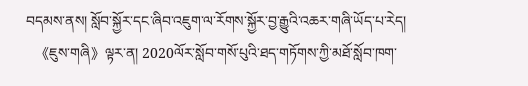བདམས་ནས། སློབ་སྐྱོར་དང་ཞིབ་འཇུག་ལ་རོགས་སྐྱོར་བྱ་རྒྱུའི་འཆར་གཞི་ཡོད་པ་རེད།
   《ཇུས་གཞི》ལྟར་ན། 2020ལོར་སློབ་གསོ་པུའི་ཐད་གཏོགས་ཀྱི་མཐོ་སློབ་ཁག་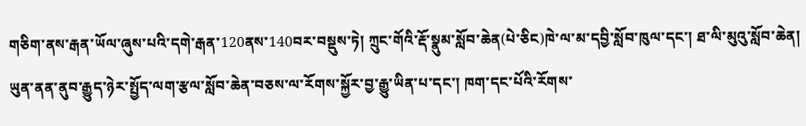གཅིག་ནས་རྒན་ཡོལ་ཞུས་པའི་དགེ་རྒན་120ནས་140བར་བསྡུས་ཏེ། ཀྲུང་གོའི་རྡོ་སྣུམ་སློབ་ཆེན(པེ་ཅིང)ཁེ་ལ་མ་དབྱི་སློབ་ཁུལ་དང་། ཐ་ལི་མུའུ་སློབ་ཆེན། ཡུན་ནན་ནུབ་རྒྱུད་ཉེར་སྤྱོད་ལག་རྩལ་སློབ་ཆེན་བཅས་ལ་རོགས་སྐྱོར་བྱ་རྒྱུ་ཡིན་པ་དང་། ཁག་དང་པོའི་རོགས་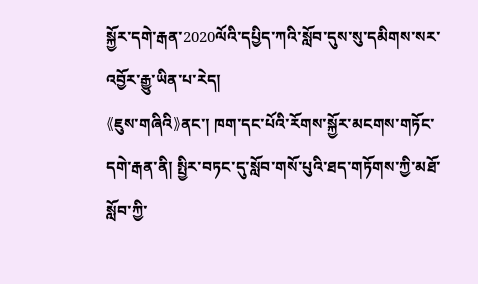སྐྱོར་དགེ་རྒན་2020ལོའི་དཔྱིད་ཀའི་སློབ་དུས་སུ་དམིགས་སར་འབྱོར་རྒྱུ་ཡིན་པ་རེད།
《ཇུས་གཞིའི》ནང་། ཁག་དང་པོའི་རོགས་སྐྱོར་མངགས་གཏོང་དགེ་རྒན་ནི། སྤྱིར་བཏང་དུ་སློབ་གསོ་པུའི་ཐད་གཏོགས་ཀྱི་མཐོ་སློབ་ཀྱི་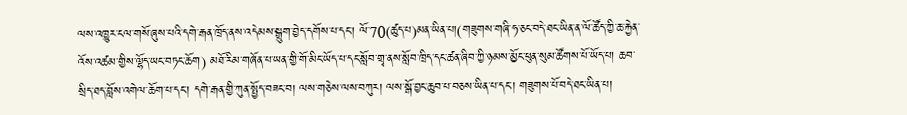ལས་འཁྱུར་ངལ་གསོ་ཞུས་པའི་དགེ་རྒན་ཁྲོད་ནས་འདེམས་སྒྲུག་བྱེད་དགོས་པ་དང་། ལོ་70(ཚུད་པ)མན་ཡིན་པ།(གཟུགས་གཞི་ཧ་ཅང་བདེ་ཐང་ཡིན་ན་ལོ་ཚོད་ཀྱི་ཆ་རྐྱེན་འོས་འཚམ་གྱིས་ལྷོད་ཡང་བཏང་ཆོག) མཐོ་རིམ་གཞོན་པ་ཡན་གྱི་གོ་མིང་ཡོད་པ་དང་སློབ་གྲྭ་ནས་སློབ་ཁྲིད་དང་ཚན་ཞིབ་ཀྱི་ཉམས་མྱོང་ཕུན་སུམ་ཚོགས་པོ་ཡོད་པ། ཆབ་སྲིད་ཐད་བློས་འགེལ་ཆོག་པ་དང་། དགེ་རྒན་གྱི་ཀུན་སྤྱོད་བཟང་བ། ལས་གཅེས་ལས་བཀུར། ལས་སྒོ་བྱང་ཆུབ་པ་བཅས་ཡིན་པ་དང་། གཟུགས་པོ་བདེ་ཐང་ཡིན་པ།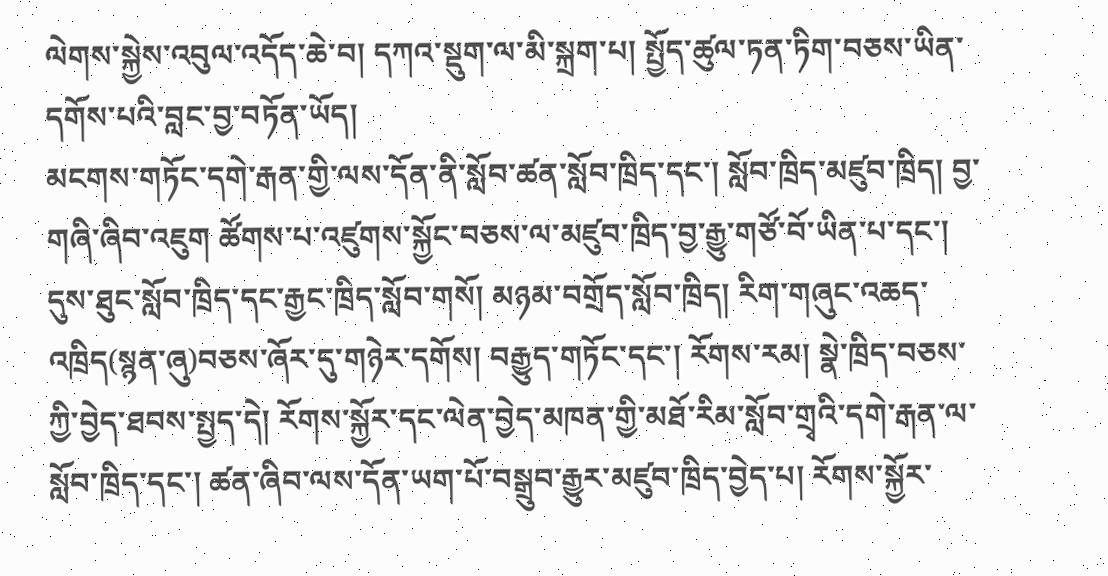ལེགས་སྐྱེས་འབུལ་འདོད་ཆེ་བ། དཀའ་སྡུག་ལ་མི་སྐྲག་པ། སྤྱོད་ཚུལ་ཏན་ཏིག་བཅས་ཡིན་དགོས་པའི་བླང་བྱ་བཏོན་ཡོད།
མངགས་གཏོང་དགེ་རྒན་གྱི་ལས་དོན་ནི་སློབ་ཚན་སློབ་ཁྲིད་དང་། སློབ་ཁྲིད་མཛུབ་ཁྲིད། བྱ་གཞི་ཞིབ་འཇུག ཚོགས་པ་འཛུགས་སྐྱོང་བཅས་ལ་མཛུབ་ཁྲིད་བྱ་རྒྱུ་གཙོ་བོ་ཡིན་པ་དང་། དུས་ཐུང་སློབ་ཁྲིད་དང་རྒྱང་ཁྲིད་སློབ་གསོ། མཉམ་བགྲོད་སློབ་ཁྲིད། རིག་གཞུང་འཆད་འཁྲིད(སྙན་ཞུ)བཅས་ཞོར་དུ་གཉེར་དགོས། བརྒྱུད་གཏོང་དང་། རོགས་རམ། སྣེ་ཁྲིད་བཅས་ཀྱི་བྱེད་ཐབས་སྤྱད་དེ། རོགས་སྐྱོར་དང་ལེན་བྱེད་མཁན་གྱི་མཐོ་རིམ་སློབ་གྲྭའི་དགེ་རྒན་ལ་སློབ་ཁྲིད་དང་། ཚན་ཞིབ་ལས་དོན་ཡག་པོ་བསྒྲུབ་རྒྱུར་མཛུབ་ཁྲིད་བྱེད་པ། རོགས་སྐྱོར་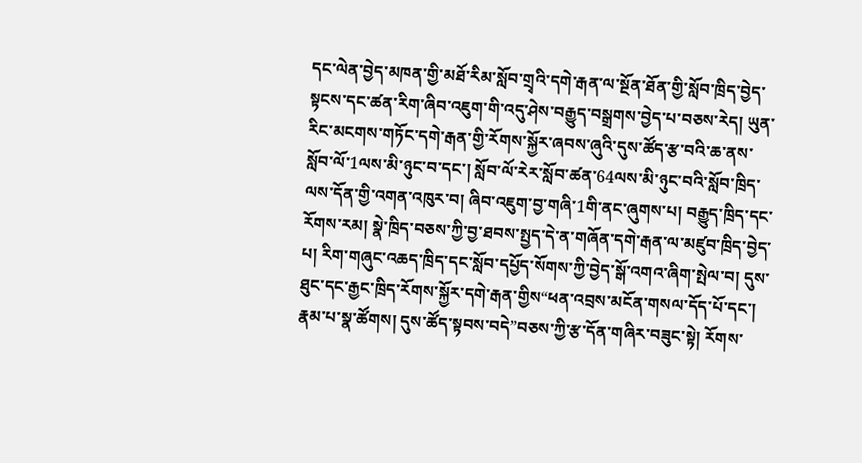དང་ལེན་བྱེད་མཁན་གྱི་མཐོ་རིམ་སློབ་གྲྭའི་དགེ་རྒན་ལ་སྔོན་ཐོན་གྱི་སློབ་ཁྲིད་བྱེད་སྟངས་དང་ཚན་རིག་ཞིབ་འཇུག་གི་འདུ་ཤེས་བརྒྱུད་བསྒྲགས་བྱེད་པ་བཅས་རེད། ཡུན་རིང་མངགས་གཏོང་དགེ་རྒན་གྱི་རོགས་སྐྱོར་ཞབས་ཞུའི་དུས་ཚོད་རྩ་བའི་ཆ་ནས་སློབ་ལོ་1ལས་མི་ཉུང་བ་དང་། སློབ་ལོ་རེར་སློབ་ཚན་64ལས་མི་ཉུང་བའི་སློབ་ཁྲིད་ལས་དོན་གྱི་འགན་འཁུར་བ། ཞིབ་འཇུག་བྱ་གཞི་1གི་ནང་ཞུགས་པ། བརྒྱུད་ཁྲིད་དང་རོགས་རམ། སྣེ་ཁྲིད་བཅས་ཀྱི་བྱ་ཐབས་སྤྱད་དེ་ན་གཞོན་དགེ་རྒན་ལ་མཛུབ་ཁྲིད་བྱེད་པ། རིག་གཞུང་འཆད་ཁྲིད་དང་སློབ་དཔྱོད་སོགས་ཀྱི་བྱེད་སྒོ་འགའ་ཞིག་སྤེལ་བ། དུས་ཐུང་དང་རྒྱང་ཁྲིད་རོགས་སྐྱོར་དགེ་རྒན་གྱིས“ཕན་འབྲས་མངོན་གསལ་དོད་པོ་དང་། རྣམ་པ་སྣ་ཚོགས། དུས་ཚོད་སྟབས་བདེ”བཅས་ཀྱི་རྩ་དོན་གཞིར་བཟུང་སྟེ། རོགས་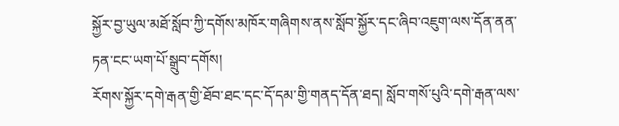སྐྱོར་བྱ་ཡུལ་མཐོ་སློབ་ཀྱི་དགོས་མཁོར་གཞིགས་ནས་སློབ་སྐྱོར་དང་ཞིབ་འཇུག་ལས་དོན་ནན་ཏན་ངང་ཡག་པོ་སྒྲུབ་དགོས།
རོགས་སྐྱོར་དགེ་རྒན་གྱི་ཐོབ་ཐང་དང་དོ་དམ་གྱི་གནད་དོན་ཐད། སློབ་གསོ་པུའི་དགེ་རྒན་ལས་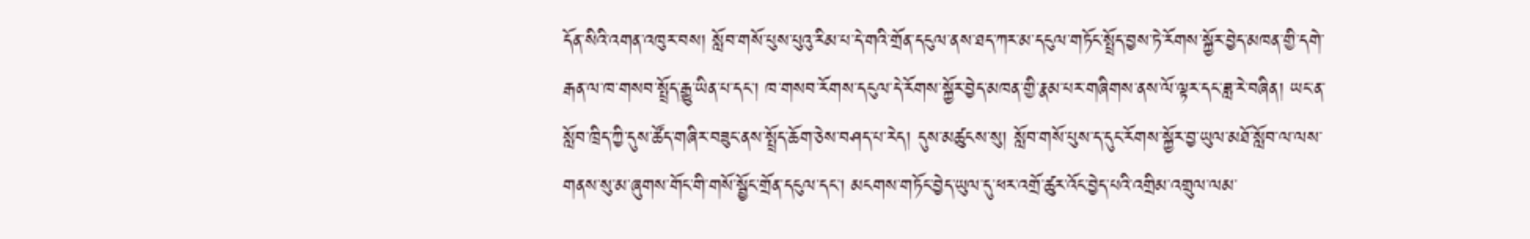དོན་སིའི་འགན་འཁུར་བས། སློབ་གསོ་པུས་པུའུ་རིམ་པ་དེ་གའི་གྲོན་དངུལ་ནས་ཐད་ཀར་མ་དངུལ་གཏོང་སྤྲོད་བྱས་ཏེ་རོགས་སྐྱོར་བྱེད་མཁན་གྱི་དགེ་རྒན་ལ་ཁ་གསབ་སྤྲོད་རྒྱུ་ཡིན་པ་དང་། ཁ་གསབ་རོགས་དངུལ་དེ་རོགས་སྐྱོར་བྱེད་མཁན་གྱི་རྣམ་པར་གཞིགས་ནས་ལོ་ལྟར་དང་ཟླ་རེ་བཞིན། ཡང་ན་སློབ་ཁྲིད་ཀྱི་དུས་ཚོད་གཞིར་བཟུང་ནས་སྤྲོད་ཆོག་ཅེས་བཤད་པ་རེད། དུས་མཚུངས་སུ། སློབ་གསོ་པུས་ད་དུང་རོགས་སྐྱོར་བྱ་ཡུལ་མཐོ་སློབ་ལ་ལས་གནས་སུ་མ་ཞུགས་གོང་གི་གསོ་སྦྱོང་གྲོན་དངུལ་དང་། མངགས་གཏོང་བྱེད་ཡུལ་དུ་ཕར་འགྲོ་ཚུར་འོང་བྱེད་པའི་འགྲིམ་འགྲུལ་ལམ་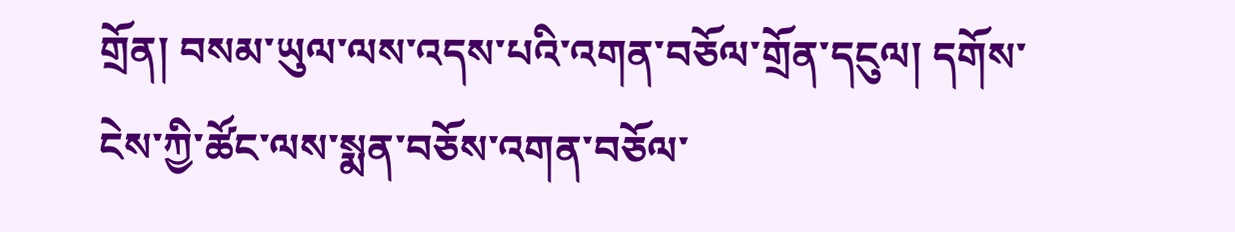གྲོན། བསམ་ཡུལ་ལས་འདས་པའི་འགན་བཅོལ་གྲོན་དངུལ། དགོས་ངེས་ཀྱི་ཚོང་ལས་སྨན་བཅོས་འགན་བཅོལ་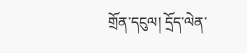གྲོན་དངུལ། དྲོད་ལེན་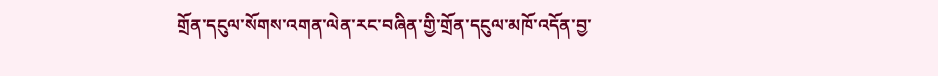གྲོན་དངུལ་སོགས་འགན་ལེན་རང་བཞིན་གྱི་གྲོན་དངུལ་མཁོ་འདོན་བྱ་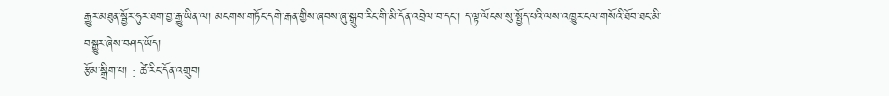རྒྱུར་མཐུན་སྦྱོར་ཧུར་ཐག་བྱ་རྒྱུ་ཡིན་ལ། མངགས་གཏོང་དགེ་རྒན་གྱིས་ཞབས་ཞུ་སྒྲུབ་རིང་གི་མི་དོན་འབྲེལ་བ་དང་། ད་ལྟ་ལོངས་སུ་སྤྱོད་པའི་ལས་འཁྱུར་ངལ་གསོའི་ཐོབ་ཐང་མི་བསྒྱུར་ཞེས་བཤད་ཡོད།
རྩོམ་སྒྲིག་པ། : ཚེ་རིང་དོན་འགྲུབ།